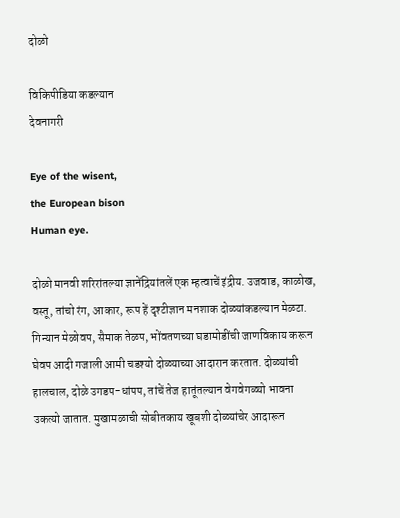दोळो

विकिपीडिया कडल्यान
देवनागरी

Eye of the wisent,
the European bison
Human eye.

दोळो मानवी शरिरांतल्या ज्ञानेंद्रियांतलें एक म्हत्वाचें इंद्रीय. उजवाड, काळोख, वस्तू, तांचो रंग, आकार, रूप हें दृश्टीज्ञान मनशाक दोळ्यांकडल्यान मेळटा. गिन्यान मेळोवप, सैमाक तेळप, भोंवतणच्या घडामोडींची जाणविकाय करून घेवप आदी गजाली आमी चडश्यो दोळ्याच्या आदारान करतात. दोळ्यांची हालचाल, दोळे उगडप-धांपप, तांचें तेज हातूंतल्यान वेगवेगळ्यो भावना उकत्यो जातात. मुखामळाची सोबीतकाय खूबशी दोळ्यांचेर आदारून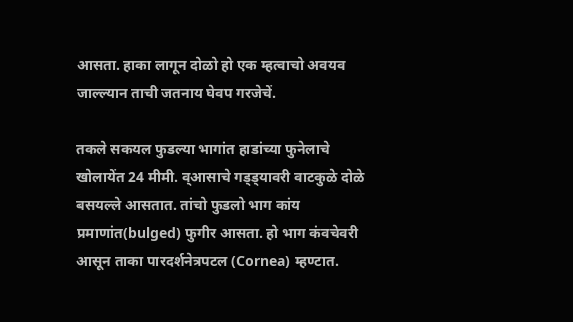आसता. हाका लागून दोळो हो एक म्हत्वाचो अवयव जाल्ल्यान ताची जतनाय घेवप गरजेचें.

तकले सकयल फुडल्या भागांत हाडांच्या फुनेलाचे खोलायेंत 24 मीमी. व्आसाचे गड्ड्यावरी वाटकुळे दोळे बसयल्ले आसतात. तांचो फुडलो भाग कांय प्रमाणांत(bulged) फुगीर आसता. हो भाग कंवचेवरी आसून ताका पारदर्शनेत्रपटल (Cornea) म्हण्टात.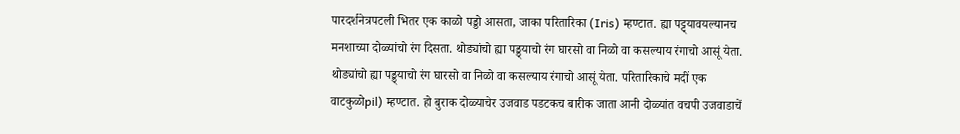पारदर्शनेत्रपटली भितर एक काळो पड्डो आसता, जाका परितारिका (Iris) म्हण्टात. ह्या पट्ट्यावयल्यानच मनशाच्या दोळ्यांचो रंग दिसता. थोड्यांचो ह्या पड्ड्याचो रंग घारसो वा निळो वा कसल्याय रंगाचो आसूं येता. थोड्यांचो ह्या पड्ड्याचो रंग घारसो वा निळो वा कसल्याय रंगाचो आसूं येता. परितारिकाचे मदीं एक वाटकुळोpil) म्हण्टात. हो बुराक दोळ्याचेर उजवाड पडटकच बारीक जाता आनी दोळ्यांत वचपी उजवाडाचें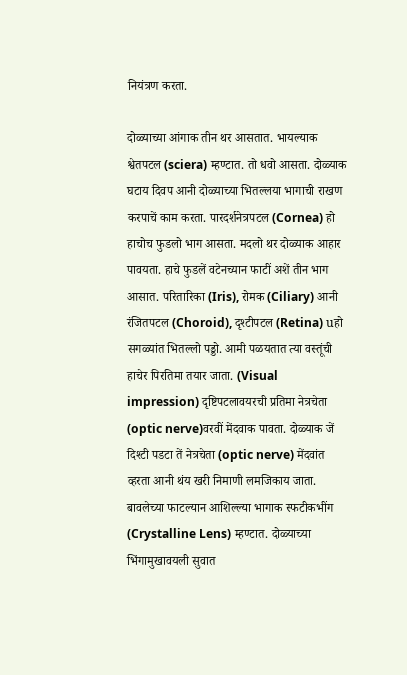नियंत्रण करता.

दोळ्याच्या आंगाक तीन थर आसतात. भायल्याक श्वेतपटल (sciera) म्हण्टात. तो धवो आसता. दोळ्याक घटाय दिवप आनी दोळ्याच्या भितल्लया भागाची राखण करपाचें काम करता. पारदर्शनेत्रपटल (Cornea) हो हाचोच फुडलो भाग आसता. मदलो थर दोळ्याक आहार पावयता. हाचे फुडलें वटेनच्यान फाटीं अशें तीन भाग आसात. परितारिका (Iris), रोमक (Ciliary) आनी रंजितपटल (Choroid), दृश्टीपटल (Retina) uहो सगळ्यांत भितल्लो पड्डो. आमी पळयतात त्या वस्तूंची हाचेर पिरतिमा तयार जाता. (Visual impression) दृष्टिपटलावयरची प्रतिमा नेत्रचेता (optic nerve)वरवीं मेंदवाक पावता. दोळ्याक जें दिश्टी पडटा तें नेत्रचेता (optic nerve) मेंदवांत व्हरता आनी थंय खरी निमाणी लमजिकाय जाता. बावलेच्या फाटल्यान आशिल्ल्या भागाक स्फटीकभींग (Crystalline Lens) म्हण्टात. दोळ्याच्या भिंगामुखावयली सुवात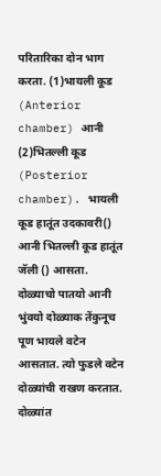परितारिका दोन भाग करता. (1)भायली कूड (Anterior chamber) आनी (2)भितल्ली कूड (Posterior chamber). भायली कूड हातूंत उदकावरी() आनी भितल्ली कूड हातूंत जॅली () आसता. दोळ्याचो पातयो आनी भुंवयो दोळ्याक तेंकुनूच पूण भायले वटेन आसतात. त्यो फुडले वटेन दोळ्यांची राखण करतात. दोळ्यांत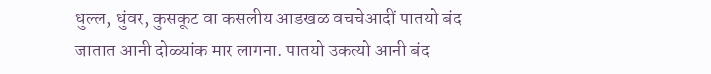धुल्ल, धुंवर, कुसकूट वा कसलीय आडखळ वचचेआदीं पातयो बंद जातात आनी दोळ्यांक मार लागना. पातयो उकत्यो आनी बंद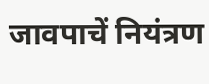जावपाचें नियंत्रण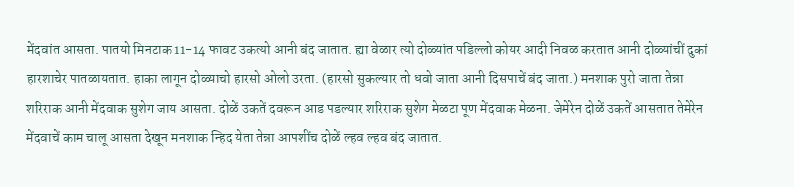मेंदवांत आसता. पातयो मिनटाक 11-14 फावट उकत्यो आनी बंद जातात. ह्या वेळार त्यो दोळ्यांत पडिल्लो कोयर आदी निवळ करतात आनी दोळ्यांचीं दुकां हारशाचेर पातळायतात. हाका लागून दोळ्याचो हारसो ओलो उरता. (हारसो सुकल्यार तो धवो जाता आनी दिसपाचें बंद जाता.) मनशाक पुरो जाता तेन्ना शरिराक आनी मेंदवाक सुशेग जाय आसता. दोळें उकतें दवरून आड पडल्यार शरिराक सुशेग मेळटा पूण मेंदवाक मेळना. जेमेरेन दोळें उकतें आसतात तेमेरेन मेंदवाचें काम चालू आसता देखून मनशाक न्हिद येता तेन्ना आपशींच दोळें ल्हव ल्हव बंद जातात.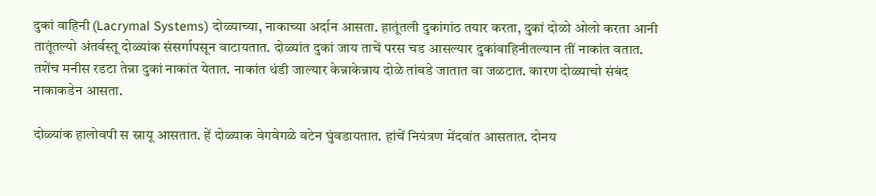दुकां वाहिनी (Lacrymal Systems) दोळ्याच्या, नाकाच्या अर्दान आसता. हातूंतली दुकांगांठ तयार करता, दुकां दोळो ओलो करता आनी तातूंतल्यो अंतर्वस्तू दोळ्यांक संसर्गापसून वाटायतात. दोळ्यांत दुकां जाय ताचें परस चड आसल्यार दुकांवाहिनीतल्यान तीं नाकांत वतात. तशेंच मनीस रडटा तेन्ना दुकां नाकांत येतात. नाकांत थंडी जाल्यार केन्नाकेन्नाय दोळे तांबडे जातात वा जळटात. कारण दोळ्याचो संबंद नाकाकडेन आसता.

दोळ्यांक हालोवपी स स्नायू आसतात. हें दोळ्याक वेगवेगळे वटेन घुंवडायतात. हांचें नियंत्रण मेंदवांत आसतात. दोनय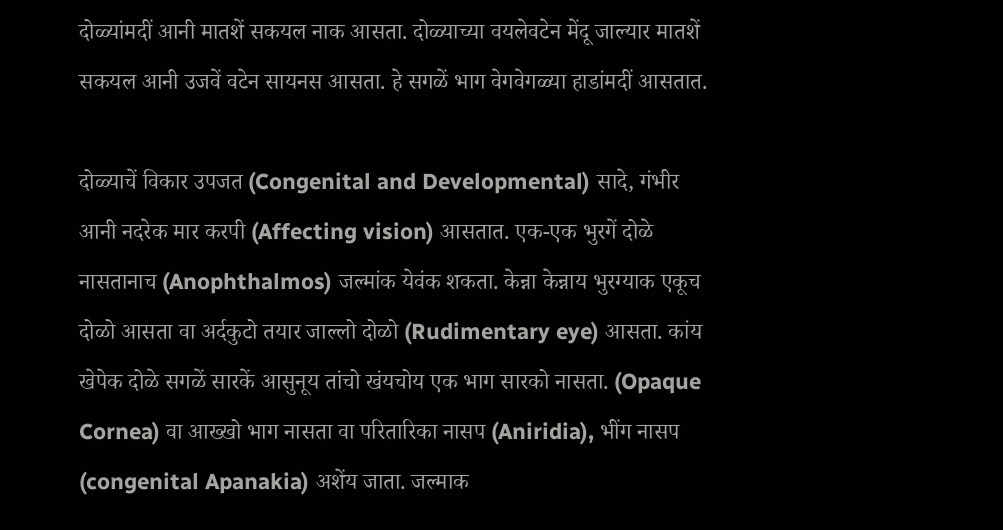दोळ्यांमदीं आनी मातशें सकयल नाक आसता. दोळ्याच्या वयलेवटेन मेंदू जाल्यार मातशें सकयल आनी उजवें वटेन सायनस आसता. हे सगळें भाग वेगवेगळ्या हाडांमदीं आसतात.

दोळ्याचें विकार उपजत (Congenital and Developmental) सादे, गंभीर आनी नदरेक मार करपी (Affecting vision) आसतात. एक-एक भुरगें दोळे नासतानाच (Anophthalmos) जल्मांक येवंक शकता. केन्ना केन्नाय भुरग्याक एकूच दोळो आसता वा अर्दकुटो तयार जाल्लो दोळो (Rudimentary eye) आसता. कांय खेपेक दोळे सगळें सारकें आसुनूय तांचो खंयचोय एक भाग सारको नासता. (Opaque Cornea) वा आख्खो भाग नासता वा परितारिका नासप (Aniridia), भींग नासप (congenital Apanakia) अशेंय जाता. जल्माक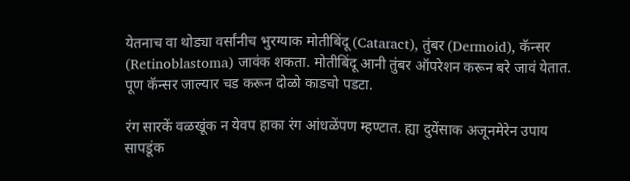येतनाच वा थोड्या वर्सांनीच भुरग्याक मोतीबिंदू (Cataract), तुंबर (Dermoid), कॅन्सर (Retinoblastoma) जावंक शकता. मोतीबिंदू आनी तुंबर ऑपरेशन करून बरे जावं येतात. पूण कॅन्सर जाल्यार चड करून दोळो काडचो पडटा.

रंग सारकें वळखूंक न येवप हाका रंग आंधळेंपण म्हण्टात. ह्या दुयेंसाक अजूनमेरेन उपाय सापडूंक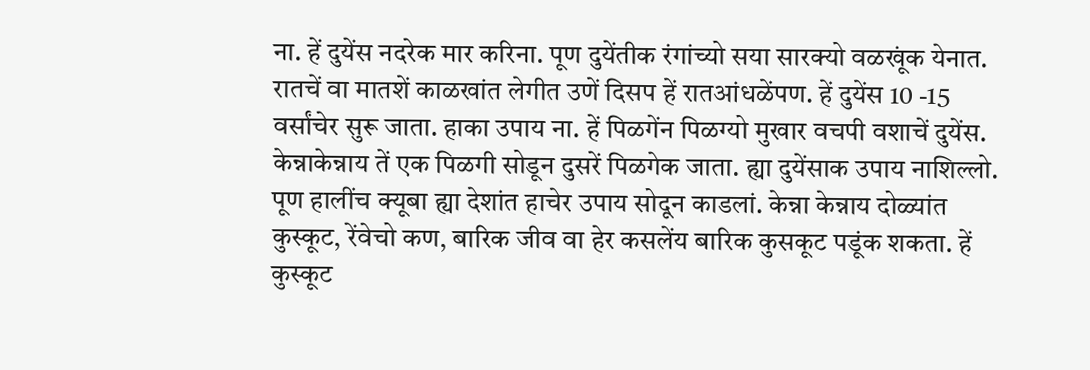ना. हें दुयेंस नदरेक मार करिना. पूण दुयेंतीक रंगांच्यो सया सारक्यो वळखूंक येनात. रातचें वा मातशें काळखांत लेगीत उणें दिसप हें रातआंधळेंपण. हें दुयेंस 10 -15 वर्सांचेर सुरू जाता. हाका उपाय ना. हें पिळगेंन पिळग्यो मुखार वचपी वशाचें दुयेंस. केन्नाकेन्नाय तें एक पिळगी सोडून दुसरें पिळगेक जाता. ह्या दुयेंसाक उपाय नाशिल्लो. पूण हालींच क्यूबा ह्या देशांत हाचेर उपाय सोदून काडलां. केन्ना केन्नाय दोळ्यांत कुस्कूट, रेंवेचो कण, बारिक जीव वा हेर कसलेंय बारिक कुसकूट पडूंक शकता. हें कुस्कूट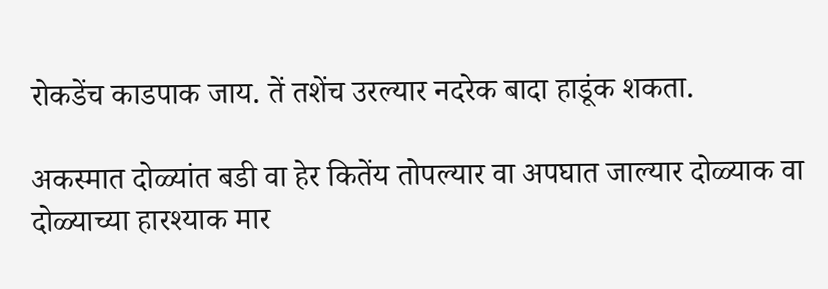रोकडेंच काडपाक जाय. तें तशेंच उरल्यार नदरेक बादा हाडूंक शकता.

अकस्मात दोळ्यांत बडी वा हेर कितेंय तोपल्यार वा अपघात जाल्यार दोळ्याक वा दोळ्याच्या हारश्याक मार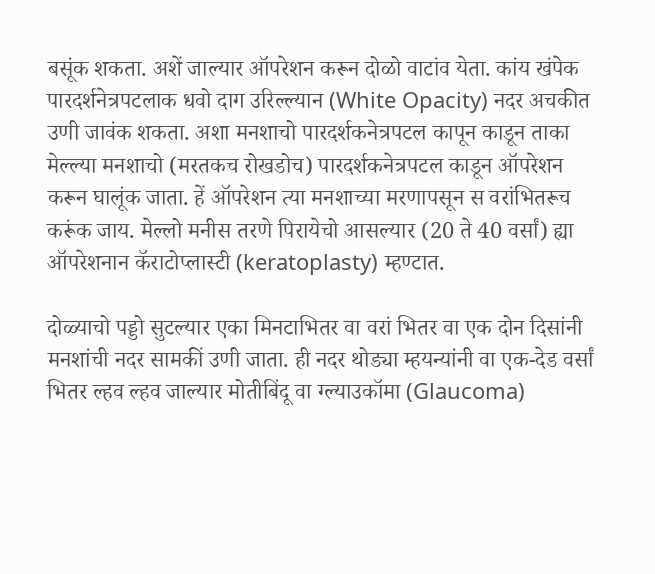बसूंक शकता. अशें जाल्यार ऑपरेशन करून दोळो वाटांव येता. कांय खंपेक पारदर्शनेत्रपटलाक धवो दाग उरिल्ल्यान (White Opacity) नदर अचकीत उणी जावंक शकता. अशा मनशाचो पारदर्शकनेत्रपटल कापून काडून ताका मेल्ल्या मनशाचो (मरतकच रोखडोच) पारदर्शकनेत्रपटल काडून ऑपरेशन करून घालूंक जाता. हें ऑपरेशन त्या मनशाच्या मरणापसून स वरांभितरूच करूंक जाय. मेल्लो मनीस तरणे पिरायेचो आसल्यार (20 ते 40 वर्सां) ह्या ऑपरेशनान कॅराटोप्लास्टी (keratoplasty) म्हण्टात.

दोळ्याचो पड्डो सुटल्यार एका मिनटाभितर वा वरां भितर वा एक दोन दिसांनी मनशांची नदर सामकीं उणी जाता. ही नदर थोड्या म्हयन्यांनी वा एक-देड वर्सां भितर ल्हव ल्हव जाल्यार मोतीबिंदू वा ग्ल्याउकॉमा (Glaucoma)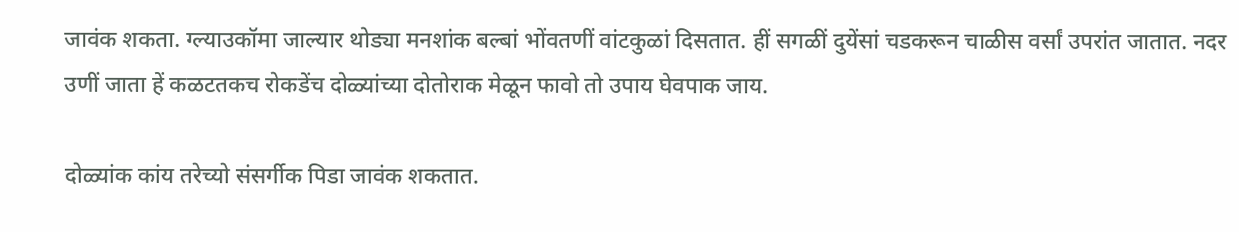जावंक शकता. ग्ल्याउकॉमा जाल्यार थोड्या मनशांक बल्बां भोंवतणीं वांटकुळां दिसतात. हीं सगळीं दुयेंसां चडकरून चाळीस वर्सां उपरांत जातात. नदर उणीं जाता हें कळटतकच रोकडेंच दोळ्यांच्या दोतोराक मेळून फावो तो उपाय घेवपाक जाय.

दोळ्यांक कांय तरेच्यो संसर्गीक पिडा जावंक शकतात.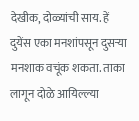देखीक, दोळ्यांची साय. हें दुयेंस एका मनशांपसून दुसऱ्या मनशाक वचूंक शकता. ताका लागून दोळे आयिल्ल्या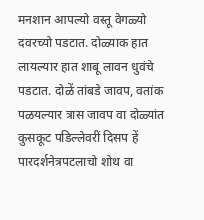मनशान आपल्यो वस्तू वेगळ्यो दवरच्यो पडटात. दोळ्याक हात लायल्यार हात शाबू लावन धुवंचे पडटात. दोळें तांबडे जावप, वतांक पळयल्यार त्रास जावप वा दोळ्यांत कुसकूट पडिल्लेवरीं दिसप हें पारदर्शनेत्रपटलाचो शोथ वा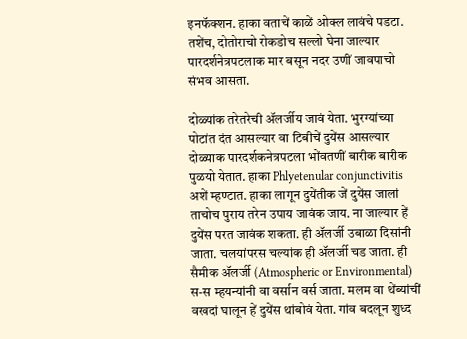इनफॅक्शन. हाका वताचें काळें ओक्ल लावंचे पडटा. तशेंच, दोतोराचो रोकडोच सल्लो घेना जाल्यार पारदर्शनेत्रपटलाक मार बसून नदर उणीं जावपाचो संभव आसता.

दोळ्यांक तरेतरेची ॲलर्जीय जावं येता. भुरग्यांच्या पोटांत दंत आसल्यार वा टिबीचें दुयेंस आसल्यार दोळ्याक पारदर्शकनेत्रपटला भोंवतणीं बारीक बारीक पुळयो येतात. हाका Phlyetenular conjunctivitis अशें म्हण्टात. हाका लागून दुयेंतीक जें दुयेंस जालां ताचोच पुराय तरेन उपाय जावंक जाय. ना जाल्यार हें दुयेंस परत जावंक शकता. ही ॲलर्जी उबाळा दिसांनी जाता. चलयांपरस चल्यांक ही ॲलर्जी चड जाता. ही सैमीक ॲलर्जी (Atmospheric or Environmental) स-स म्हयन्यांनी वा वर्सान वर्स जाता. मलम वा थेंब्यांचीं वखदां घालून हें दुयेंस थांबोवं येता. गांव बदलून शुध्द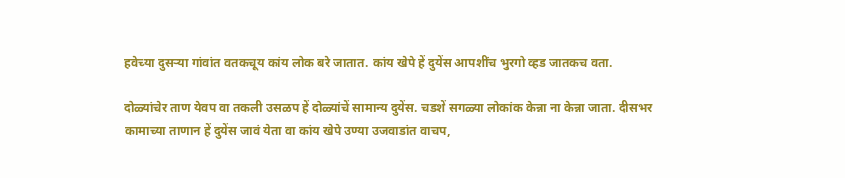हवेच्या दुसऱ्या गांवांत वतकचूय कांय लोक बरे जातात. कांय खेपे हें दुयेंस आपशींच भुरगो व्हड जातकच वता.

दोळ्यांचेर ताण येवप वा तकली उसळप हें दोळ्यांचें सामान्य दुयेंस. चडशें सगळ्या लोकांक केन्ना ना केन्ना जाता. दीसभर कामाच्या ताणान हें दुयेंस जावं येता वा कांय खेपे उण्या उजवाडांत वाचप,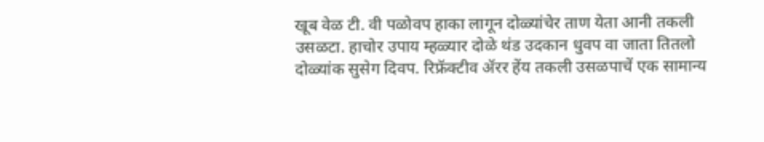खूब वेळ टी. वी पळोवप हाका लागून दोळ्यांचेर ताण येता आनी तकली उसळटा. हाचोर उपाय म्हळ्यार दोळे थंड उदकान धुवप वा जाता तितलो दोळ्यांक सुसेग दिवप. रिफ्रॅक्टीव ॲरर हेंय तकली उसळपाचें एक सामान्य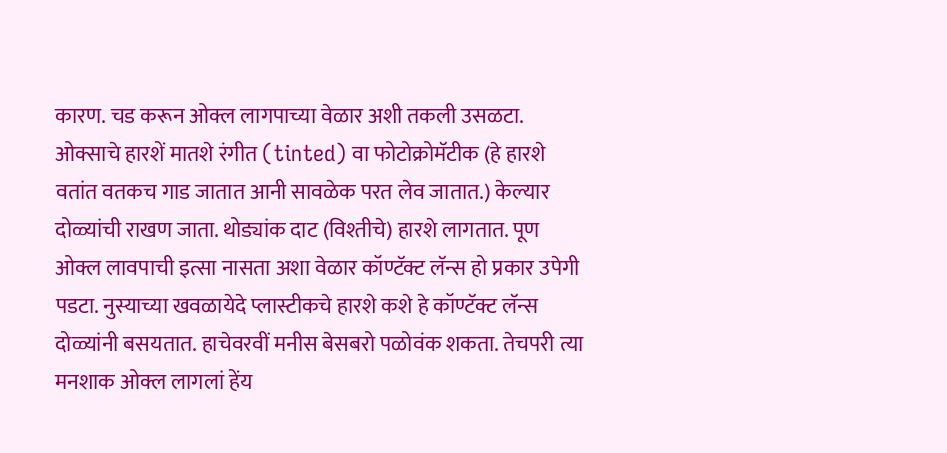कारण. चड करून ओक्ल लागपाच्या वेळार अशी तकली उसळटा. ओक्साचे हारशें मातशे रंगीत (tinted) वा फोटोक्रोमॅटीक (हे हारशे वतांत वतकच गाड जातात आनी सावळेक परत लेव जातात.) केल्यार दोळ्यांची राखण जाता. थोड्यांक दाट (विश्तीचे) हारशे लागतात. पूण ओक्ल लावपाची इत्सा नासता अशा वेळार कॉण्टॅक्ट लॅन्स हो प्रकार उपेगी पडटा. नुस्याच्या खवळायेदे प्लास्टीकचे हारशे कशे हे कॉण्टॅक्ट लॅन्स दोळ्यांनी बसयतात. हाचेवरवीं मनीस बेसबरो पळोवंक शकता. तेचपरी त्या मनशाक ओक्ल लागलां हेंय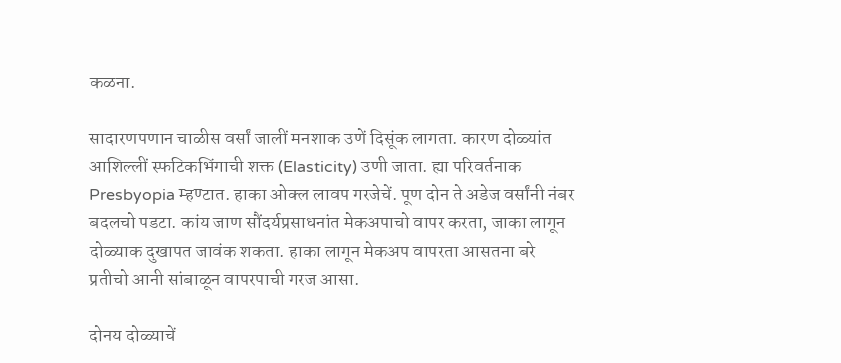कळना.

सादारणपणान चाळीस वर्सां जालीं मनशाक उणें दिसूंक लागता. कारण दोळ्यांत आशिल्लीं स्फटिकभिंगाची शक्त (Elasticity) उणी जाता. ह्या परिवर्तनाक Presbyopia म्हण्टात. हाका ओक्ल लावप गरजेचें. पूण दोन ते अडेज वर्सांनी नंबर बदलचो पडटा. कांय जाण सौंदर्यप्रसाधनांत मेकअपाचो वापर करता, जाका लागून दोळ्याक दुखापत जावंक शकता. हाका लागून मेकअप वापरता आसतना बरे प्रतीचो आनी सांबाळून वापरपाची गरज आसा.

दोनय दोळ्याचें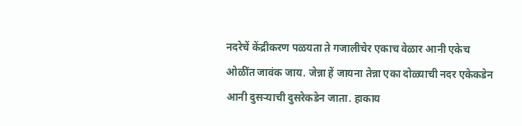नदरेचें केंद्रीकरण पळयता ते गजालीचेर एकाच वेळार आनी एकेच ओळींत जावंक जाय. जेन्ना हें जायना तेन्ना एका दोळ्याची नदर एकेकडेन आनी दुसऱ्याची दुसरेकडेन जाता. हाकाय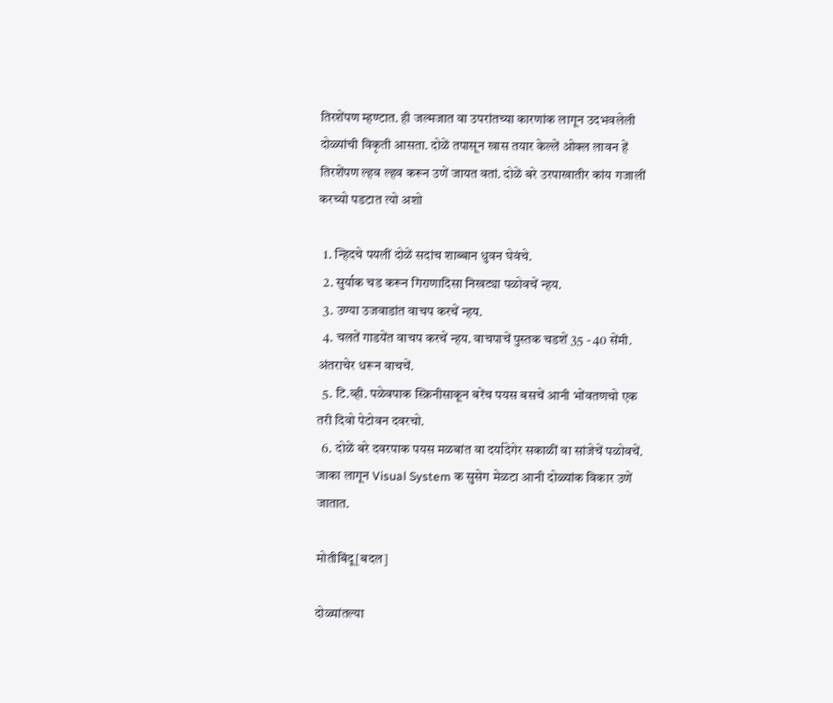तिरशेंपण म्हण्टात. ही जल्मजात वा उपरांतच्या कारणांक लागून उदभवलेली दोळ्यांची विकृती आसता. दोळें तपासून खास तयार केल्लें ओक्ल लावन हें तिरशेंपण ल्हव ल्हव करून उणें जायत वतां. दोळें बरे उरपाखातीर कांय गजालीं करच्यो पडटात त्यो अशो

  1. न्हिदचे पयलीं दोळें सदांच शाब्बान धुवन घेवंचे.
  2. सुर्याक चड करून गिराणादिसा निखट्या पळोवचें न्हय.
  3. उण्या उजवाडांत वाचप करचें न्हय.
  4. चलतें गाडयेंत वाचप करचें न्हय. वाचपाचें पुस्तक चडशें 35 - 40 सेंमी. अंतराचेर धरून वाचचें.
  5. टि.व्ही. पळेवपाक स्क्रिनीसाकून बरेंच पयस बसचें आनी भोंवतणचो एक तरी दिवो पेटोवन दवरचो.
  6. दोळें बरे दवरपाक पयस मळबांत वा दर्यादेगेर सकाळीं वा सांजेचें पळोवचें. जाका लागून Visual System क सुसेग मेळटा आनी दोळ्यांक विकार उणें जातात.

मोतीबिंदू[बदल]

दोळ्यांतल्या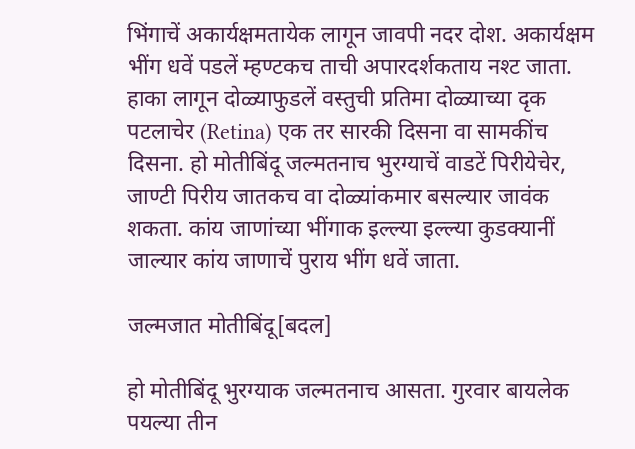भिंगाचें अकार्यक्षमतायेक लागून जावपी नदर दोश. अकार्यक्षम भींग धवें पडलें म्हण्टकच ताची अपारदर्शकताय नश्ट जाता. हाका लागून दोळ्याफुडलें वस्तुची प्रतिमा दोळ्याच्या दृक पटलाचेर (Retina) एक तर सारकी दिसना वा सामकींच दिसना. हो मोतीबिंदू जल्मतनाच भुरग्याचें वाडटें पिरीयेचेर, जाण्टी पिरीय जातकच वा दोळ्यांकमार बसल्यार जावंक शकता. कांय जाणांच्या भींगाक इल्ल्या इल्ल्या कुडक्यानीं जाल्यार कांय जाणाचें पुराय भींग धवें जाता.

जल्मजात मोतीबिंदू[बदल]

हो मोतीबिंदू भुरग्याक जल्मतनाच आसता. गुरवार बायलेक पयल्या तीन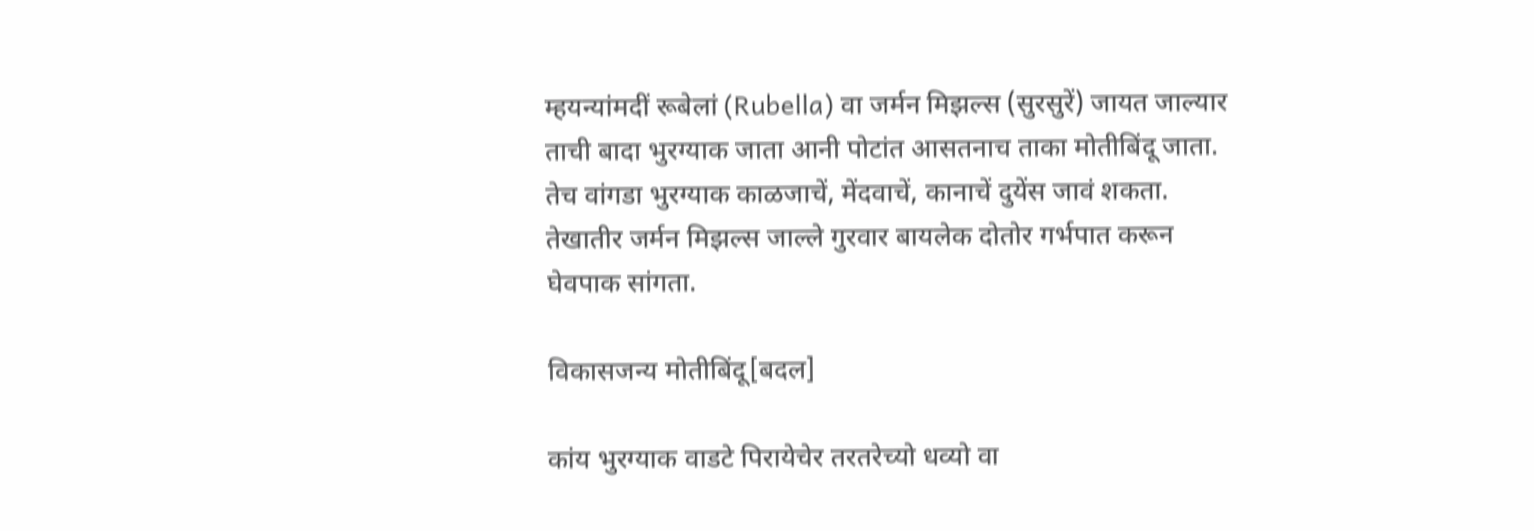म्हयन्यांमदीं रूबेलां (Rubella) वा जर्मन मिझल्स (सुरसुरें) जायत जाल्यार ताची बादा भुरग्याक जाता आनी पोटांत आसतनाच ताका मोतीबिंदू जाता. तेच वांगडा भुरग्याक काळजाचें, मेंदवाचें, कानाचें दुयेंस जावं शकता. तेखातीर जर्मन मिझल्स जाल्ले गुरवार बायलेक दोतोर गर्भपात करून घेवपाक सांगता.

विकासजन्य मोतीबिंदू[बदल]

कांय भुरग्याक वाडटे पिरायेचेर तरतरेच्यो धव्यो वा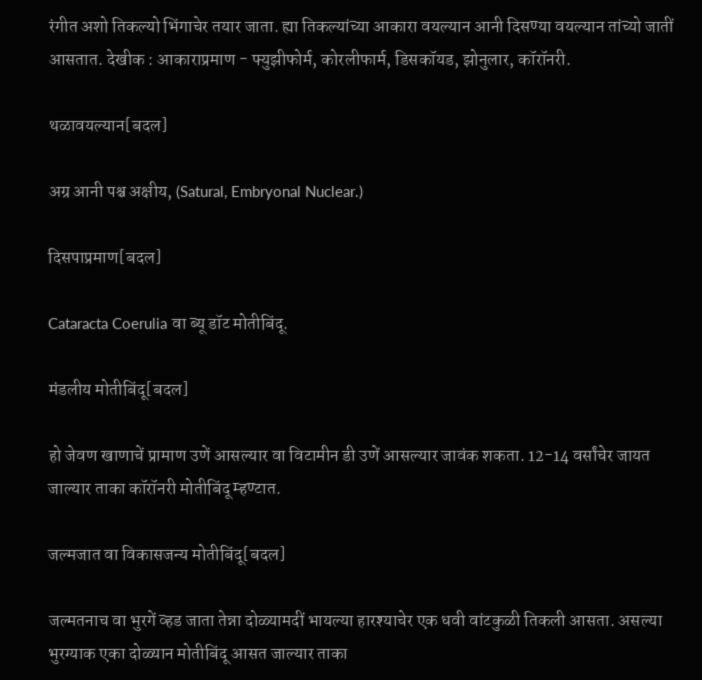रंगीत अशो तिकल्यो भिंगाचेर तयार जाता. ह्या तिकल्यांच्या आकारा वयल्यान आनी दिसण्या वयल्यान तांच्यो जातीं आसतात. देखीक : आकाराप्रमाण - फ्युझीफोर्म, कोरलीफार्म, डिसकॉयड, झोनुलार, कॉरॉनरी.

थळावयल्यान[बदल]

अग्र आनी पश्च अक्षीय, (Satural, Embryonal Nuclear.)

दिसपाप्रमाण[बदल]

Cataracta Coerulia वा ब्यू डॉट मोतीबिंदू.

मंडलीय मोतीबिंदू[बदल]

हो जेवण खाणाचें प्रामाण उणें आसल्यार वा विटामीन डी उणें आसल्यार जावंक शकता. 12-14 वर्सांचेर जायत जाल्यार ताका कॉरॉनरी मोतीबिंदू म्हण्टात.

जल्मजात वा विकासजन्य मोतीबिंदू[बदल]

जल्मतनाच वा भुरगें व्हड जाता तेन्ना दोळ्यामदीं भायल्या हारश्याचेर एक धवी वांटकुळी तिकली आसता. असल्या भुरग्याक एका दोळ्यान मोतीबिंदू आसत जाल्यार ताका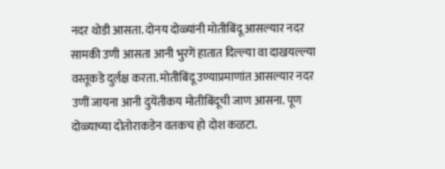नदर थोडी आसता. दोनय दोळ्यांनी मोतीबिंदू आसल्यार नदर सामकी उणी आसता आनी भुरगें हातात दिल्ल्या वा दाखयल्ल्या वस्तूकडे दुर्लक्ष करता. मोतीबिंदू उण्याप्रमाणांत आसल्यार नदर उणीं जायना आनी दुयेंतीकय मोतीबिंदूची जाण आसना. पूण दोळ्याच्या दोतोराकडेन वतकच हो दोश कळटा.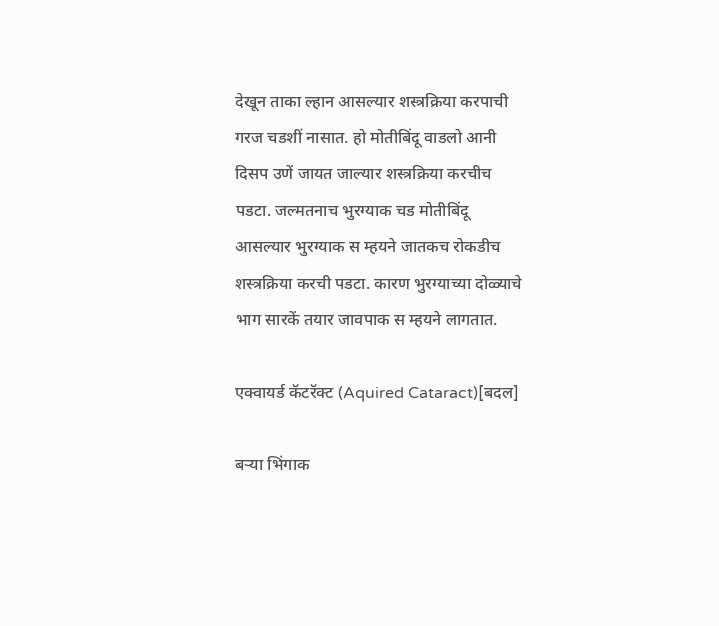देखून ताका ल्हान आसल्यार शस्त्रक्रिया करपाची गरज चडशीं नासात. हो मोतीबिंदू वाडलो आनी दिसप उणें जायत जाल्यार शस्त्रक्रिया करचीच पडटा. जल्मतनाच भुरग्याक चड मोतीबिंदू आसल्यार भुरग्याक स म्हयने जातकच रोकडीच शस्त्रक्रिया करची पडटा. कारण भुरग्याच्या दोळ्याचे भाग सारकें तयार जावपाक स म्हयने लागतात.

एक्वायर्ड कॅटरॅक्ट (Aquired Cataract)[बदल]

बऱ्या भिंगाक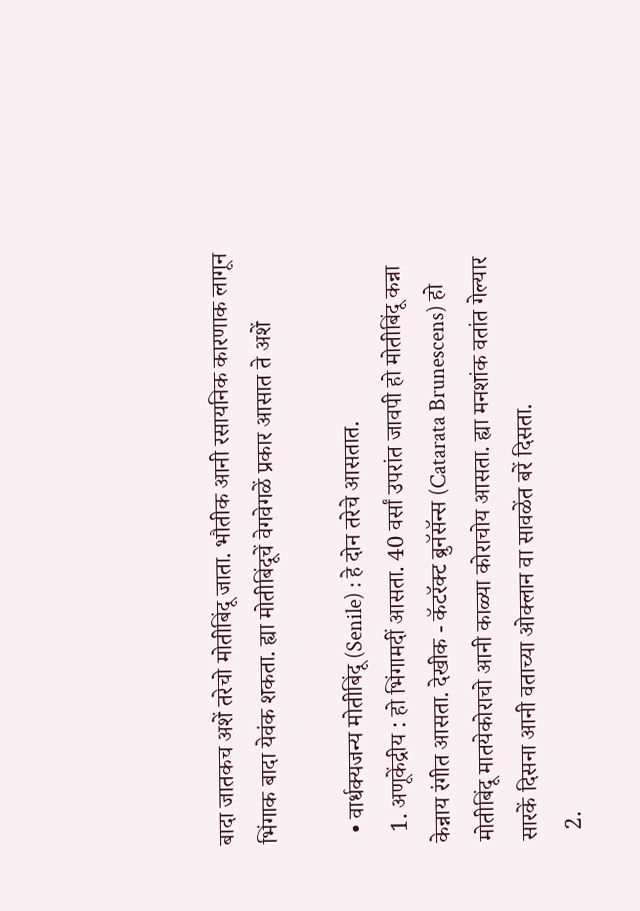बादा जातकच अशें तरेचो मोतीबिंदू जाता. भौतीक आनी रसायनिक कारणाक लागून भिंगाक बादा येवंक शकता. ह्या मोतीबिंदूचें वेगवेगळें प्रकार आसात ते अशें

  • वार्धक्यजन्य मोतीबिंदू (Senile) : हे दोन तरेचे आसतात.
  1. अणूकेंद्रीय : हो भिंगामदीं आसता. 40 वर्सां उपरांत जावपी हो मोतीबिंदू कन्ना केन्नाय रंगीत आसता. देखीक - कॅटरॅक्ट ब्रुनॅसॅन्स (Catarata Brunescens) हो मोतीबिंदू मातयेकोराचो आनी काळ्या कोराचोय आसता. ह्या मनशांक वतांत गेल्यार सारकें दिसना आनी वताच्या ओक्लान वा सावळेंत बरें दिसता.
  2.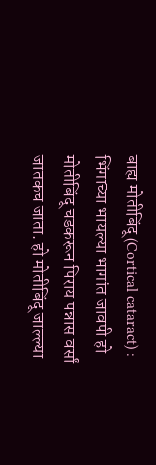बाह्य मोतीबिंदू (Cortical cataract) : भिंगाच्या भायल्या भागांत जावपी हो मोतीबिंदू चडकरून पिराय पन्नास वर्सां जातकच जाता. हो मोतीबिंदू जाल्ल्या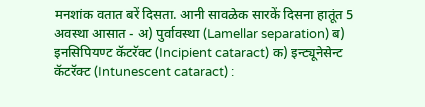मनशांक वतात बरें दिसता. आनी सावळेक सारकें दिसना हातूंत 5 अवस्था आसात - अ) पुर्वावस्था (Lamellar separation) ब) इनसिपियण्ट कॅटरॅक्ट (Incipient cataract) क) इन्ट्यूनेसेन्ट कॅटरॅक्ट (Intunescent cataract) :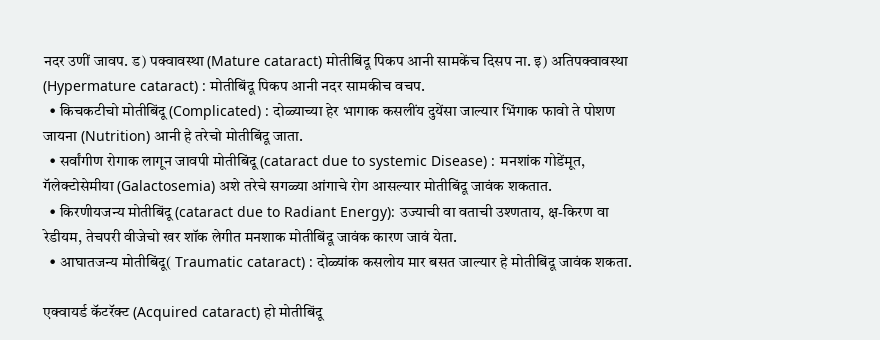नदर उणीं जावप. ड) पक्वावस्था (Mature cataract) मोतीबिंदू पिकप आनी सामकेंच दिसप ना. इ) अतिपक्वावस्था (Hypermature cataract) : मोतीबिंदू पिकप आनी नदर सामकीच वचप.
  • किचकटीचो मोतीबिंदू (Complicated) : दोळ्याच्या हेर भागाक कसलींय दुयेंसा जाल्यार भिंगाक फावो ते पोशण जायना (Nutrition) आनी हे तरेचो मोतीबिंदू जाता.
  • सर्वांगीण रोगाक लागून जावपी मोतीबिंदू (cataract due to systemic Disease) : मनशांक गोडेंमूत, गॅलेक्टोसेमीया (Galactosemia) अशे तरेचे सगळ्या आंगाचे रोग आसल्यार मोतीबिंदू जावंक शकतात.
  • किरणीयजन्य मोतीबिंदू (cataract due to Radiant Energy): उज्याची वा वताची उश्णताय, क्ष-किरण वा रेडीयम, तेचपरी वीजेचो खर शॉक लेगीत मनशाक मोतीबिंदू जावंक कारण जावं येता.
  • आघातजन्य मोतीबिंदू( Traumatic cataract) : दोळ्यांक कसलोय मार बसत जाल्यार हे मोतीबिंदू जावंक शकता.

एक्वायर्ड कॅटरॅक्ट (Acquired cataract) हो मोतीबिंदू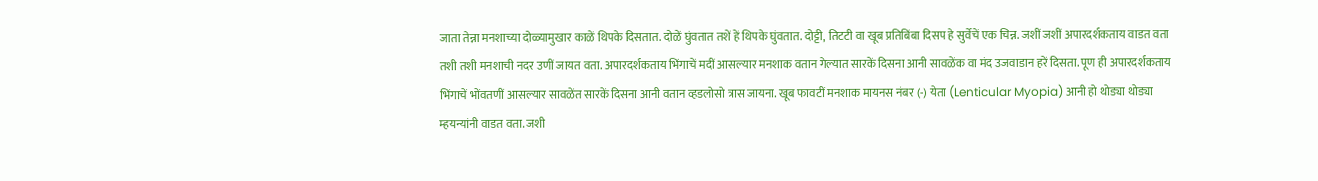जाता तेन्ना मनशाच्या दोळ्यामुखार काळें थिपके दिसतात. दोळें घुंवतात तशें हें थिपके घुंवतात. दोट्टी, तिटटी वा खूब प्रतिबिंबा दिसप हे सुर्वेचें एक चिन्न. जशीं जशीं अपारदर्शकताय वाडत वता तशी तशी मनशाची नदर उणीं जायत वता. अपारदर्शकताय भिंगाचें मदीं आसल्यार मनशाक वतान गेल्यात सारकें दिसना आनी सावळेंक वा मंद उजवाडान हरें दिसता. पूण ही अपारदर्शकताय भिंगाचें भोंवतणीं आसल्यार सावळेंत सारकें दिसना आनी वतान व्हडलोसो त्रास जायना. खूब फावटीं मनशाक मायनस नंबर (-) येता (Lenticular Myopia) आनी हो थोड्या थोड्या म्हयन्यांनी वाडत वता. जशी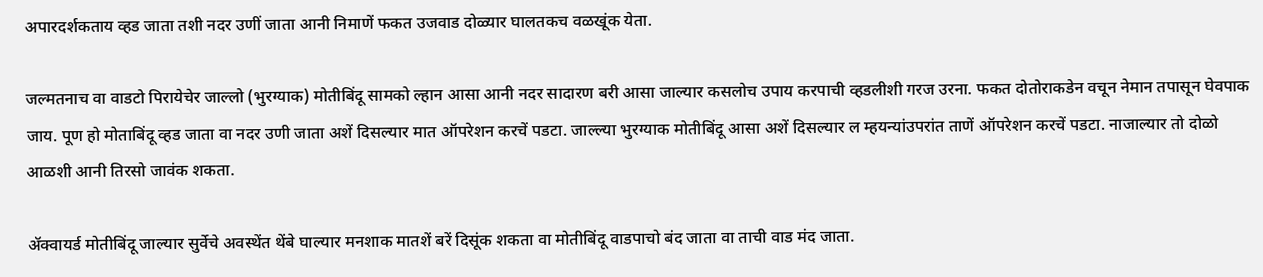अपारदर्शकताय व्हड जाता तशी नदर उणीं जाता आनी निमाणें फकत उजवाड दोळ्यार घालतकच वळखूंक येता.

जल्मतनाच वा वाडटो पिरायेचेर जाल्लो (भुरग्याक) मोतीबिंदू सामको ल्हान आसा आनी नदर सादारण बरी आसा जाल्यार कसलोच उपाय करपाची व्हडलीशी गरज उरना. फकत दोतोराकडेन वचून नेमान तपासून घेवपाक जाय. पूण हो मोताबिंदू व्हड जाता वा नदर उणी जाता अशें दिसल्यार मात ऑपरेशन करचें पडटा. जाल्ल्या भुरग्याक मोतीबिंदू आसा अशें दिसल्यार ल म्हयन्यांउपरांत ताणें ऑपरेशन करचें पडटा. नाजाल्यार तो दोळो आळशी आनी तिरसो जावंक शकता.

ॲक्वायर्ड मोतीबिंदू जाल्यार सुर्वेचे अवस्थेंत थेंबे घाल्यार मनशाक मातशें बरें दिसूंक शकता वा मोतीबिंदू वाडपाचो बंद जाता वा ताची वाड मंद जाता.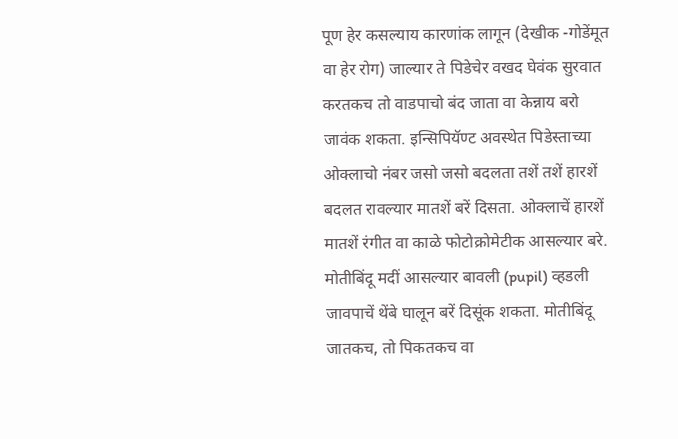पूण हेर कसल्याय कारणांक लागून (देखीक -गोडेंमूत वा हेर रोग) जाल्यार ते पिडेचेर वखद घेवंक सुरवात करतकच तो वाडपाचो बंद जाता वा केन्नाय बरो जावंक शकता. इन्सिपियॅण्ट अवस्थेत पिडेस्ताच्या ओक्लाचो नंबर जसो जसो बदलता तशें तशें हारशें बदलत रावल्यार मातशें बरें दिसता. ओक्लाचें हारशें मातशें रंगीत वा काळे फोटोक्रोमेटीक आसल्यार बरे. मोतीबिंदू मदीं आसल्यार बावली (pupil) व्हडली जावपाचें थेंबे घालून बरें दिसूंक शकता. मोतीबिंदू जातकच, तो पिकतकच वा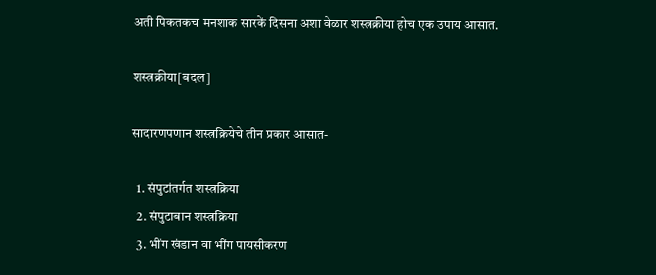अती पिकतकच मनशाक सारकें दिसना अशा वेळार शस्त्रक्रीया होच एक उपाय आसात.

शस्त्रक्रीया[बदल]

सादारणपणान शस्त्रक्रियेचे तीन प्रकार आसात-

  1. संपुटांतर्गत शस्त्रक्रिया
  2. संपुटाबान शस्त्रक्रिया
  3. भींग खंडान वा भींग पायसीकरण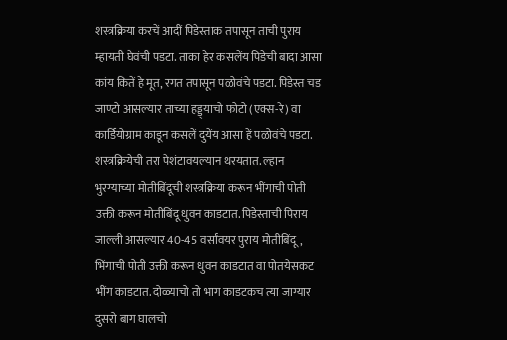शस्त्रक्रिया करचें आदीं पिडेस्ताक तपासून ताची पुराय म्हायती घेवंची पडटा. ताका हेर कसलेंय पिडेची बादा आसा कांय कितें हे मूत, रगत तपासून पळोवंचे पडटा. पिडेस्त चड जाण्टो आसल्यार ताच्या हड्ड्याचो फोटो (एक्स-रे) वा कार्डियोग्राम काडून कसलें दुयेंय आसा हें पळोवंचे पडटा. शस्त्रक्रियेची तरा पेशंटावयल्यान थरयतात. ल्हान भुरग्याच्या मोतीबिंदूची शस्त्रक्रिया करून भींगाची पोती उक्ती करून मोतीबिंदू धुवन काडटात. पिडेस्ताची पिराय जाल्ली आसल्यार 40-45 वर्सांवयर पुराय मोतीबिंदू, भिंगाची पोती उक्ती करून धुवन काडटात वा पोतयेसकट भींग काडटात. दोळ्याचो तो भाग काडटकच त्या जाग्यार दुसरो बाग घालचो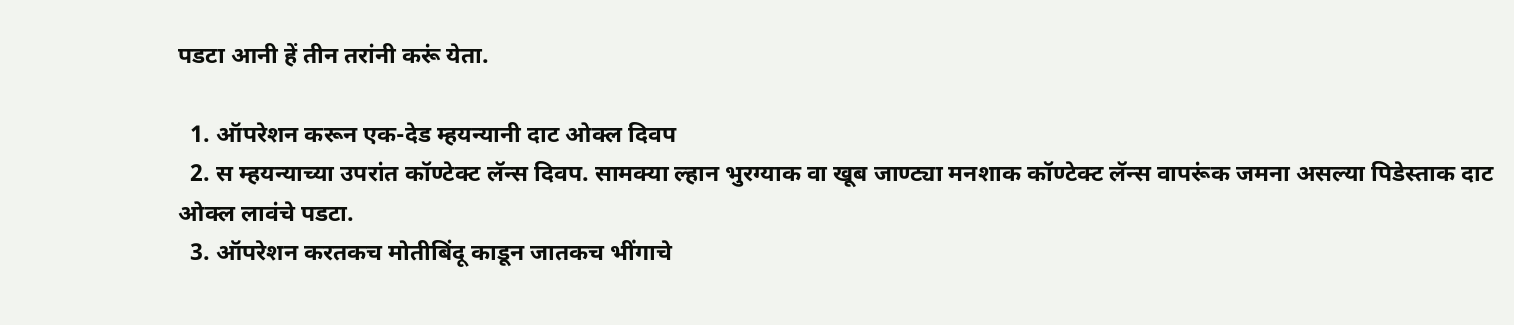पडटा आनी हें तीन तरांनी करूं येता.

  1. ऑपरेशन करून एक-देड म्हयन्यानी दाट ओक्ल दिवप
  2. स म्हयन्याच्या उपरांत कॉण्टेक्ट लॅन्स दिवप. सामक्या ल्हान भुरग्याक वा खूब जाण्ट्या मनशाक कॉण्टेक्ट लॅन्स वापरूंक जमना असल्या पिडेस्ताक दाट ओक्ल लावंचे पडटा.
  3. ऑपरेशन करतकच मोतीबिंदू काडून जातकच भींगाचे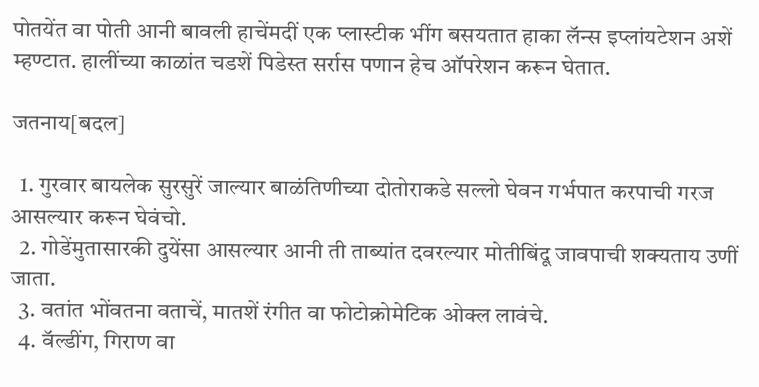पोतयेंत वा पोती आनी बावली हाचेंमदीं एक प्लास्टीक भींग बसयतात हाका लॅन्स इप्लांयटेशन अशें म्हण्टात. हालींच्या काळांत चडशें पिडेस्त सर्रास पणान हेच ऑपरेशन करून घेतात.

जतनाय[बदल]

  1. गुरवार बायलेक सुरसुरें जाल्यार बाळंतिणीच्या दोतोराकडे सल्लो घेवन गर्भपात करपाची गरज आसल्यार करून घेवंचो.
  2. गोडेंमुतासारकी दुयेंसा आसल्यार आनी ती ताब्यांत दवरल्यार मोतीबिंदू जावपाची शक्यताय उणीं जाता.
  3. वतांत भोंवतना वताचें, मातशें रंगीत वा फोटोक्रोमेटिक ओक्ल लावंचे.
  4. वॅल्डींग, गिराण वा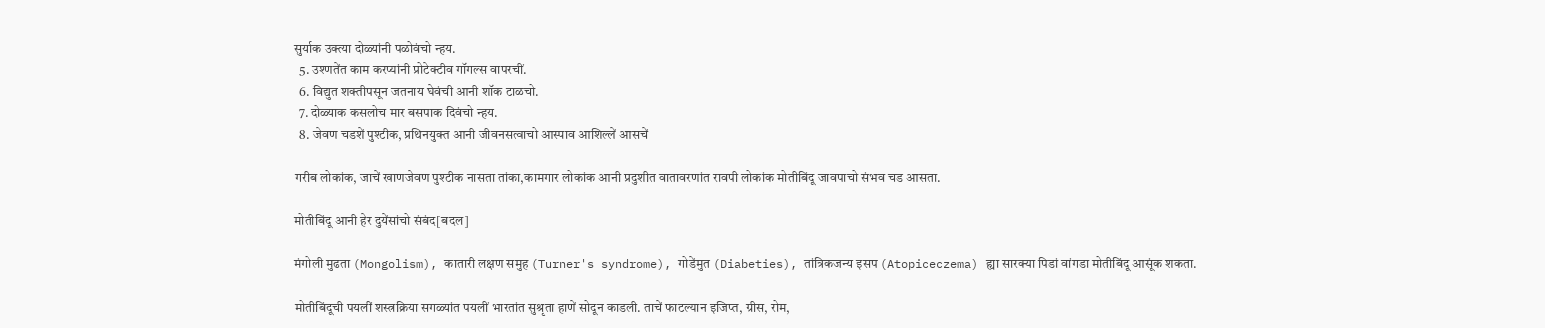सुर्याक उक्त्या दोळ्यांनी पळोवंचो न्हय.
  5. उश्णतेंत काम करप्यांनी प्रोटेक्टीव गॉगल्स वापरचीं.
  6. विद्युत शक्तीपसून जतनाय घेवंची आनी शॉक टाळचो.
  7. दोळ्याक कसलोच मार बसपाक दिवंचो न्हय.
  8. जेवण चडशें पुश्टीक, प्रथिनयुक्त आनी जीवनसत्वाचो आस्पाव आशिल्लें आसचें

गरीब लोकांक, जाचें खाणजेवण पुश्टीक नासता तांका,कामगार लोकांक आनी प्रदुशीत वातावरणांत रावपी लोकांक मोतीबिंदू जावपाचो संभव चड आसता.

मोतीबिंदू आनी हेर दुयेंसांचो संबंद[बदल]

मंगोली मुढता (Mongolism), कातारी लक्षण समुह (Turner's syndrome), गोडेंमुत (Diabeties), तांत्रिकजन्य इसप (Atopiceczema) ह्या सारक्या पिडां वांगडा मोतीबिंदू आसूंक शकता.

मोतीबिंदूची पयलीं शस्त्रक्रिया सगळ्यांत पयलीं भारतांत सुश्रृता हाणें सोदून काडली. ताचें फाटल्यान इजिप्त, ग्रीस, रोम,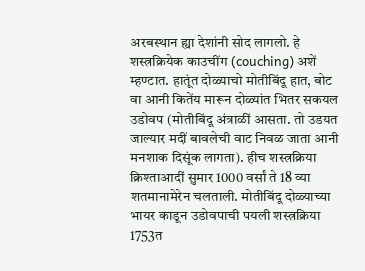अरबस्थान ह्या देशांनी सोद लागलो. हे शस्त्रक्रियेक काउचींग (couching) अशें म्हण्टात. हातूंत दोळ्याचो मोतीबिंदू हात, बोट वा आनी कितेंय मारून दोळ्यांत भितर सकयल उडोवप (मोतीबिंदू अंत्राळीं आसता. तो उडयत जाल्यार मदीं बावलेची वाट निवळ जाता आनी मनशाक दिसूंक लागता). हीच शस्त्रक्रिया क्रिश्ताआदीं सुमार 1000 वर्सां ते 18 व्या शतमानामेरेन चलताली. मोतीबिंदू दोळ्याच्या भायर काडून उडोवपाची पयली शस्त्रक्रिया 1753त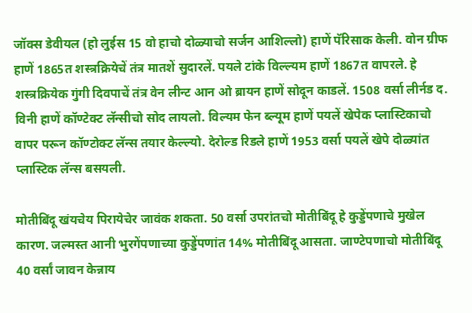जॉक्स डेवीयल (हो लुईस 15 वो हाचो दोळ्याचो सर्जन आशिल्लो) हाणें पॅरिसाक केली. वोन ग्रीफ हाणें 1865त शस्त्रक्रियेचें तंत्र मातशें सुदारलें. पयले टांके विल्ल्यम हाणें 1867त वापरले. हे शस्त्रक्रियेक गुंगी दिवपाचें तंत्र वेन लीन्ट आन ओ ब्रायन हाणें सोदून काडलें. 1508 वर्सा लीर्नड द. विनी हाणें कॉण्टेक्ट लॅन्सीचो सोद लायलो. विल्यम फेन ब्ल्यूम हाणें पयलें खेपेक प्लास्टिकाचो वापर परून कॉण्टोक्ट लॅन्स तयार केल्ल्यो. देरोल्ड रिडले हाणें 1953 वर्सा पयलें खेपे दोळ्यांत प्लास्टिक लॅन्स बसयली.

मोतीबिंदू खंयचेय पिरायेचेर जावंक शकता. 50 वर्सा उपरांतचो मोतीबिंदू हे कुड्डेंपणाचे मुखेल कारण. जल्मस्त आनी भुरगेंपणाच्या कुड्डेंपणांत 14% मोतीबिंदू आसता. जाण्टेपणाचो मोतीबिंदू 40 वर्सां जावन केन्नाय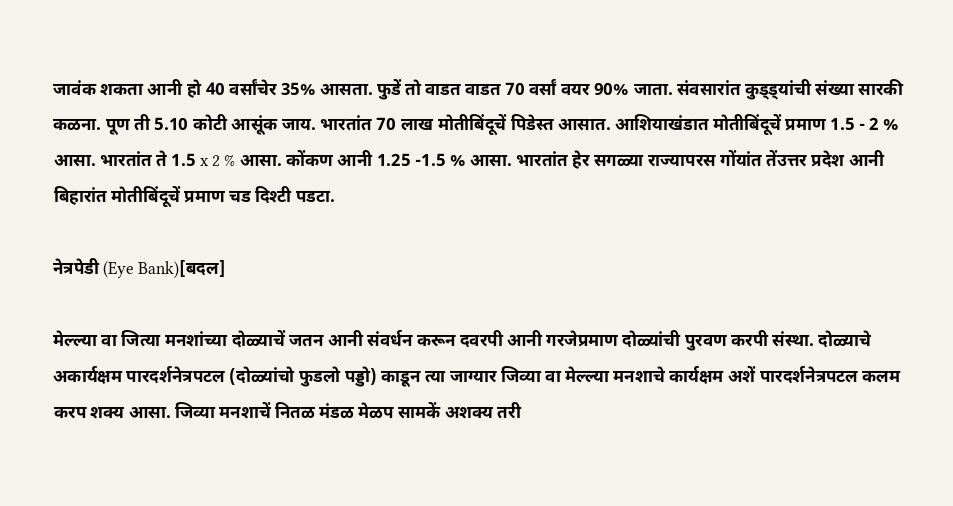जावंक शकता आनी हो 40 वर्सांचेर 35% आसता. फुडें तो वाडत वाडत 70 वर्सां वयर 90% जाता. संवसारांत कुड्ड्यांची संख्या सारकी कळना. पूण ती 5.10 कोटी आसूंक जाय. भारतांत 70 लाख मोतीबिंदूचें पिडेस्त आसात. आशियाखंडात मोतीबिंदूचें प्रमाण 1.5 - 2 % आसा. भारतांत ते 1.5 x 2 % आसा. कोंकण आनी 1.25 -1.5 % आसा. भारतांत हेर सगळ्या राज्यापरस गोंयांत तेंउत्तर प्रदेश आनी बिहारांत मोतीबिंदूचें प्रमाण चड दिश्टी पडटा.

नेत्रपेडी (Eye Bank)[बदल]

मेल्ल्या वा जित्या मनशांच्या दोळ्याचें जतन आनी संवर्धन करून दवरपी आनी गरजेप्रमाण दोळ्यांची पुरवण करपी संस्था. दोळ्याचे अकार्यक्षम पारदर्शनेत्रपटल (दोळ्यांचो फुडलो पड्डो) काडून त्या जाग्यार जिव्या वा मेल्ल्या मनशाचे कार्यक्षम अशें पारदर्शनेत्रपटल कलम करप शक्य आसा. जिव्या मनशाचें नितळ मंडळ मेळप सामकें अशक्य तरी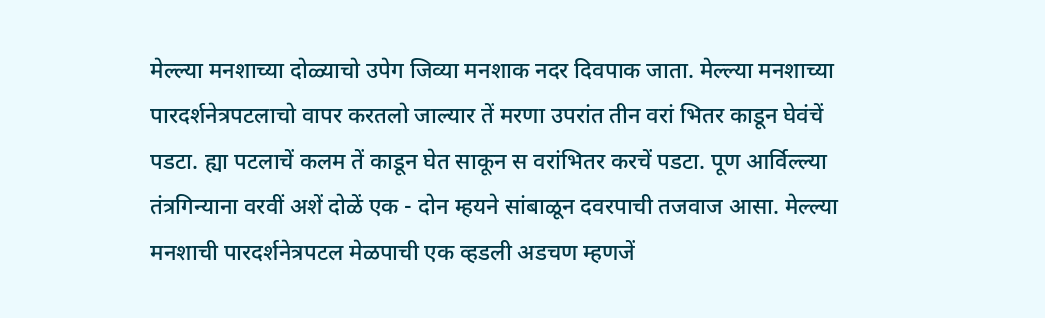मेल्ल्या मनशाच्या दोळ्याचो उपेग जिव्या मनशाक नदर दिवपाक जाता. मेल्ल्या मनशाच्या पारदर्शनेत्रपटलाचो वापर करतलो जाल्यार तें मरणा उपरांत तीन वरां भितर काडून घेवंचें पडटा. ह्या पटलाचें कलम तें काडून घेत साकून स वरांभितर करचें पडटा. पूण आर्विल्ल्या तंत्रगिन्याना वरवीं अशें दोळें एक - दोन म्हयने सांबाळून दवरपाची तजवाज आसा. मेल्ल्या मनशाची पारदर्शनेत्रपटल मेळपाची एक व्हडली अडचण म्हणजें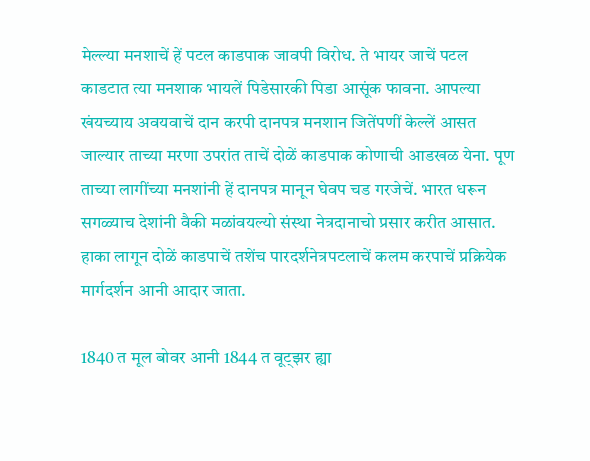मेल्ल्या मनशाचें हें पटल काडपाक जावपी विरोध. ते भायर जाचें पटल काडटात त्या मनशाक भायलें पिडेसारकी पिडा आसूंक फावना. आपल्या खंयच्याय अवयवाचें दान करपी दानपत्र मनशान जितेंपणीं केल्लें आसत जाल्यार ताच्या मरणा उपरांत ताचें दोळें काडपाक कोणाची आडखळ येना. पूण ताच्या लागींच्या मनशांनी हें दानपत्र मानून घेवप चड गरजेचें. भारत धरून सगळ्याच देशांनी वैकी मळांवयल्यो संस्था नेत्रदानाचो प्रसार करीत आसात. हाका लागून दोळें काडपाचें तशेंच पारदर्शनेत्रपटलाचें कलम करपाचें प्रक्रियेक मार्गदर्शन आनी आदार जाता.

1840 त मूल बोवर आनी 1844 त वूट्झर ह्या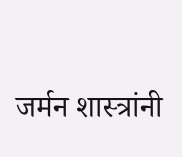जर्मन शास्त्रांनी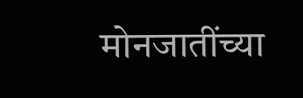मोनजातींच्या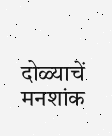दोळ्याचें मनशांक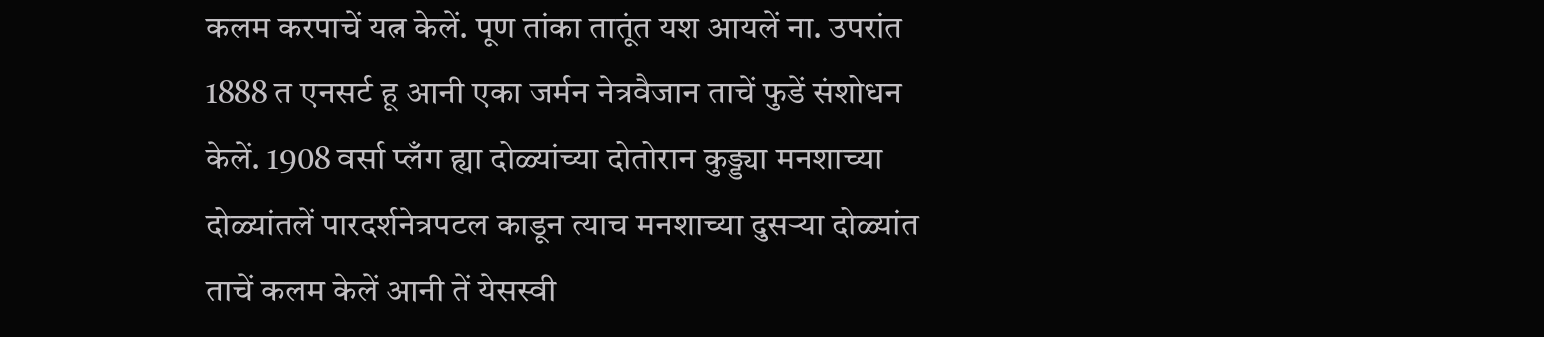कलम करपाचें यत्न केलें. पूण तांका तातूंत यश आयलें ना. उपरांत 1888 त एनसर्ट हू आनी एका जर्मन नेत्रवैजान ताचें फुडें संशोधन केलें. 1908 वर्सा प्लँग ह्या दोळ्यांच्या दोतोरान कुड्ड्या मनशाच्या दोळ्यांतलें पारदर्शनेत्रपटल काडून त्याच मनशाच्या दुसऱ्या दोळ्यांत ताचें कलम केलें आनी तें येसस्वी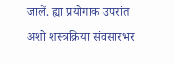जालें. ह्या प्रयोगाक उपरांत अशो शस्त्रक्रिया संवसारभर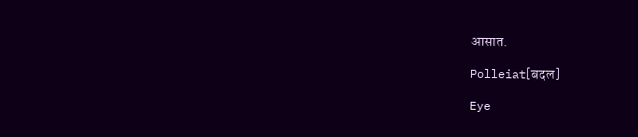आसात.

Polleiat[बदल]

Eye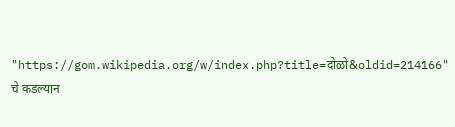"https://gom.wikipedia.org/w/index.php?title=दोळो&oldid=214166" चे कडल्यान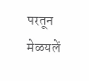परतून मेळयलें